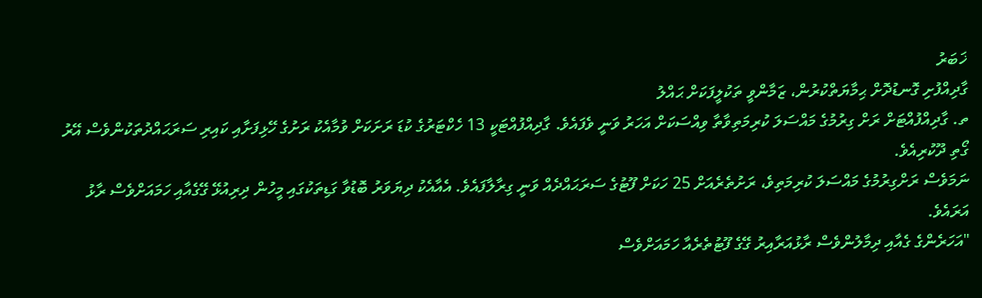ޚަބަރު
ގާދިއްފުށި ގޮނޑުދޮށް ޙިމާޔަތްކުރުން، ޒަމާންވީ ތަކުލީފަކަށް ޙައްލު
ތ. ގާދިއްފުއްޓަށް ރަށް ގިރުމުގެ މައްސަލަ ކުރިމަތިވާތާ ވިއްސަކަށް އަހަރު ވަނީ ވެފައެވެ. ގާދިއްފުއްޓަކީ 13 ހެކްޓަރުގެ ކުޑަ ރަށަކަށް ވުމާއެކު ރަށުގެ ހޭޅިފަށާއި ކައިރި ސަރަޙައްދުތަކުންވެސް އޭރު ގޯތި ދޫކުރިއެވެ.
ނަމަވެސް ރަށްގިރުމުގެ މައްސަލަ ކުރިމަތިވެ، ރަށުތެރެއަށް 25 ހަކަށް ފޫޓުގެ ސަރަޙައްދެއް ވަނީ ގިރާލާފައެވެ. އެއާއެކު ދިޔަވަރު ބޮޑުވާ ގަޑިތަކުގައި މީހުން ދިރިއުޅޭ ގޭގެއާއި ހަމައަށްވެސް ރާޅު އަރައެވެ.
"އަހަރެންގެ ގެއާއި ދިމާލުންވެސް ރާޅުއަރާއިރު ގޭގެ ފޫޓުތެރެއާ ހަމައަށްވެސް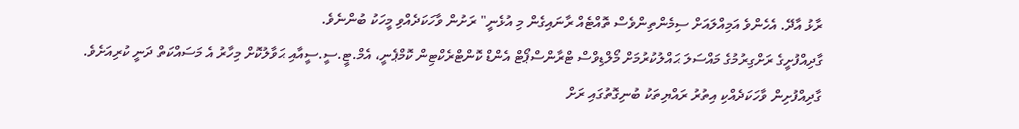ރާޅު އާދޭ. އެހެންވެ އަމިއްލައަށް ސިމެންތިންވެސް ތޮއްޓެއް ރާނައިގެން މި އުޅެނީ" ރަށުން ވާހަކަދެއްވި މީހަކު ބުންނެވެ.
ގާދިއްފުށީގެ ރަށްގިރުމުގެ މައްސަލަ ޙައްލުކުރުމަށް މޯލްޑިވްސް ޓްރާންސްޕޯޓް އެންޑް ކޮންޓްރެކްޓިން ކޮމްޕެނީ، އެމް.ޓީ.ސީ.ސީއާއި ޙަވާލުކޮށް މިހާރު އެ މަސައްކަތް ދަނީ ކުރިއަށެވެ.
ގާދިއްފުށިން ވާހަކަދެއްކި އިތުރު ރައްޔިތަކު ބުނިގޮތުގައި ރަށް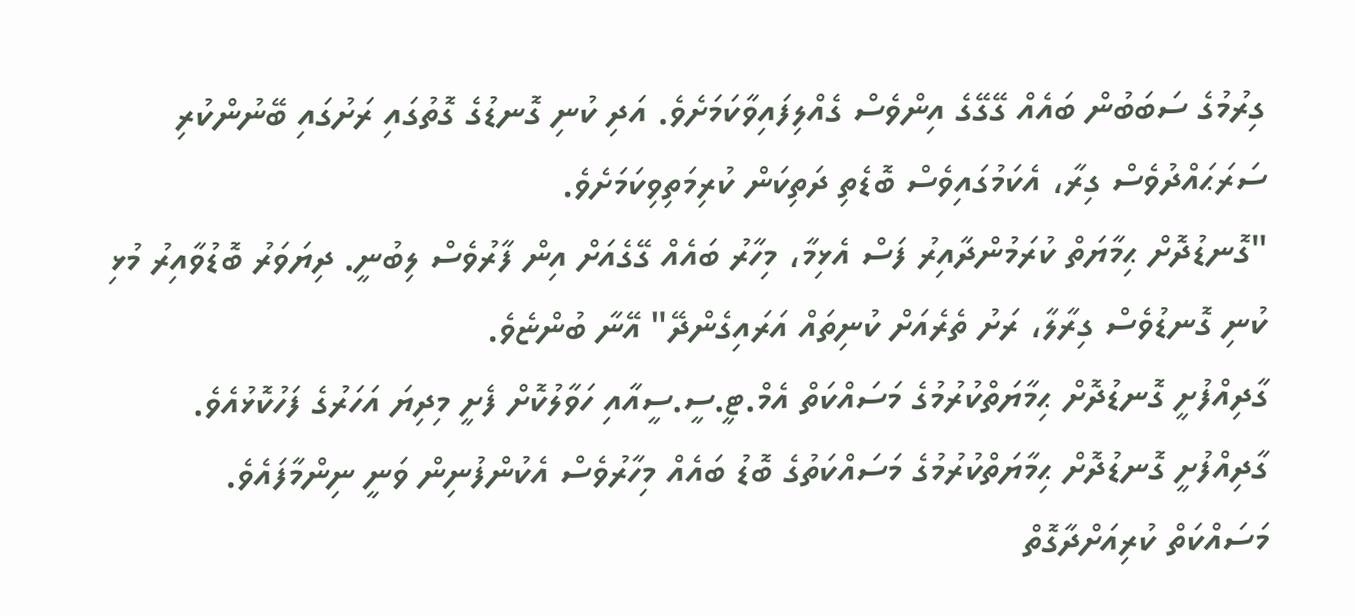ގިރުމުގެ ސަބަބުން ބައެއް ގޭގޭގެ އިންވެސް ގެއްލިފައިވާކަމަށެވެ. އަދި ކުނި ގޮނޑުގެ ގޮތުގައި ރަށުގައި ބޭނުންކުރި ސަރަޙައްދުވެސް ގިރާ، އެކަމުގައިވެސް ބޮޑެތި ދަތިކަން ކުރިމަތިވިކަމަށެވެ.
"ގޮނޑުދޮށް ޙިމާޔަތް ކުރަމުންދާއިރު ފަސް އެޅިމާ، މިހާރު ބައެއް ގޭގެއަށް އިން ފާރުވެސް ލިބުނީ. ދިޔަވަރު ބޮޑުވާއިރު މުޅި ކުނި ގޮނޑުވެސް ގިރާލާ، ރަށު ތެރެއަށް ކުނިތައް އަރައިގެންދޭ" އޭނާ ބުންޏެވެ.
ގާދިއްފުށީ ގޮނޑުދޮށް ޙިމާޔަތްކުރުމުގެ މަސައްކަތް އެމް.ޓީ.ސީ.ސީއާއި ހަވާލުކޮށް ފެށީ މިދިޔަ އަހަރުގެ ފަހުކޮޅުއެވެ. ގާދިއްފުށީ ގޮނޑުދޮށް ޙިމާޔަތްކުރުމުގެ މަސައްކަތުގެ ބޮޑު ބައެއް މިހާރުވެސް އެކުންފުނިން ވަނީ ނިންމާފައެވެ.
މަސައްކަތް ކުރިއަށްދާގޮތް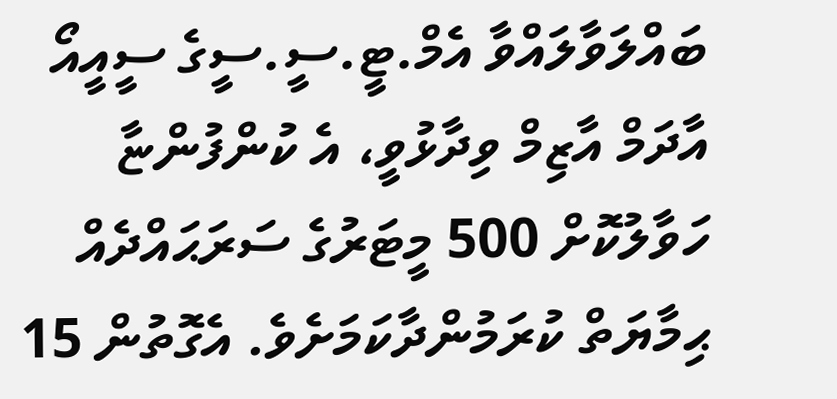ބައްލަވާލައްވާ އެމް.ޓީ.ސީ.ސީގެ ސީއީއޯ އާދަމް އާޒިމް ވިދާޅުވީ، އެ ކުންފުންޏާ ހަވާލުކޮށް 500 މީޓަރުގެ ސަރަޙައްދެއް ޙިމާޔަތް ކުރަމުންދާކަމަށެވެ. އެގޮތުން 15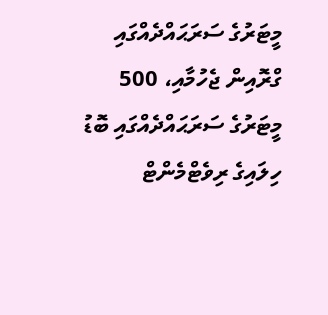މީޓަރުގެ ސަރަޙައްދެއްގައި ގްރޮއިން ޖެހުމާއި، 500 މީޓަރުގެ ސަރަޙައްދެއްގައި ބޮޑު ހިލައިގެ ރިވެޓްމެންޓް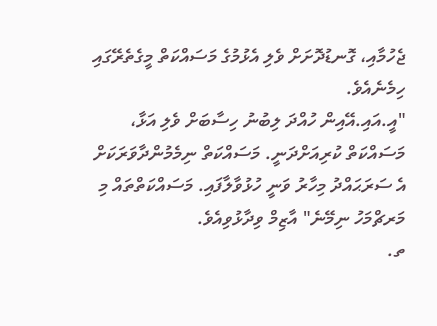ޖެހުމާއި، ގޮނޑުދޮށަށް ވެލި އެޅުމުގެ މަސައްކަތް މީގެތެރޭގައި ހިމެނެއެވެ.
"އީ.އައި.އޭއިން ހުއްދަ ލިބުނު ހިސާބަށް ވެލި އަޅާ، މަސައްކަތް ކުރިއަށްދަނީ. މަސައްކަތް ނިމެމުންދާވަރަކަށް އެ ސަރަޙައްދު މިހާރު ވަނީ ހުޅުވާލާފައި. މަސައްކަތްތައް މި މަރޗްމަހު ނިމޭނެ" އާޒިމް ވިދާޅުވިއެވެ.
ތ.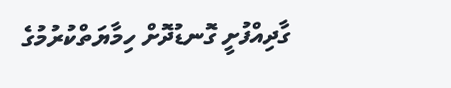ގާދިއްފުށީ ގޮނޑުދޮށް ހިމާޔަތްކުރުމުގެ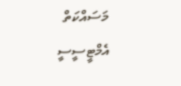މަސައްކަތް އެމްޓީސީސީ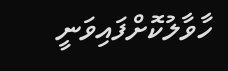ހާވާލުކޮށްފައިވަނީ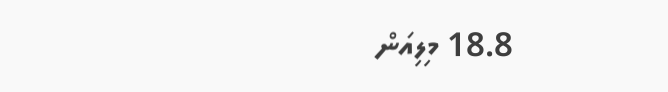18.8 މިލިއަން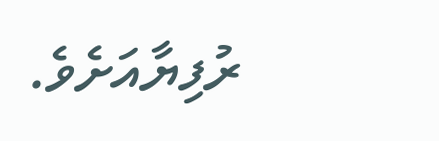ރުފިޔާއަށެވެ.